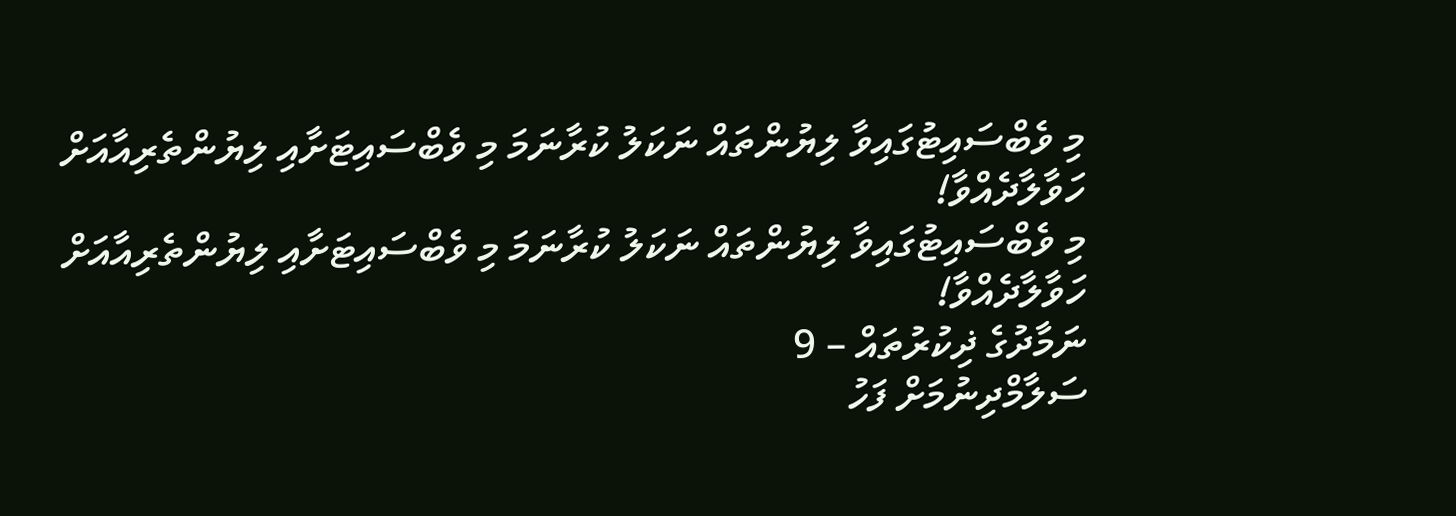މި ވެބްސައިޓުގައިވާ ލިޔުންތައް ނަކަލު ކުރާނަމަ މި ވެބްސައިޓަށާއި ލިޔުންތެރިއާއަށް ހަވާލާދެއްވާ!
މި ވެބްސައިޓުގައިވާ ލިޔުންތައް ނަކަލު ކުރާނަމަ މި ވެބްސައިޓަށާއި ލިޔުންތެރިއާއަށް ހަވާލާދެއްވާ!
ނަމާދުގެ ޛިކުރުތައް – 9
ސަލާމްދިނުމަށް ފަހު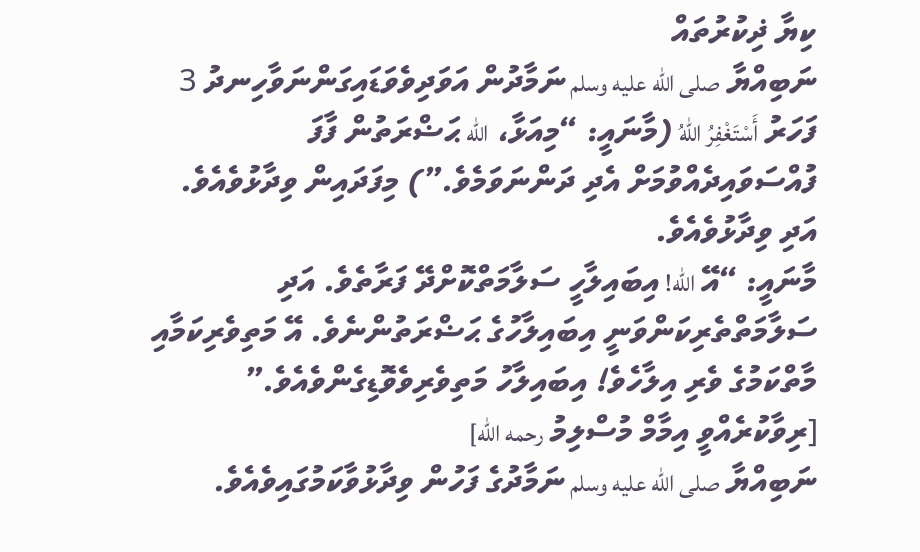ކިޔާ ޛިކުރުތައް
ނަބިއްޔާ صلى الله عليه وسلم ނަމާދުން އަވަދިވެވަޑައިގަންނަވާހިނދު 3 ފަހަރު أَسْتَغْفِرُ اللّٰهُ (މާނައީ: “މިއަޅާ، الله ޙަޟްރަތުން ފާފަ ފުއްސަވައިދެއްވުމަށް އެދި ދަންނަވަމެވެ.”) މިފަދައިން ވިދާޅުވެއެވެ. އަދި ވިދާޅުވެއެވެ.
މާނައީ: “އޭ الله! އިބައިލާހީ ސަލާމަތްކޮށްދޭ ފަރާތެވެ. އަދި ސަލާމަތްތެރިކަންވަނީ އިބައިލާހުގެ ޙަޟްރަތުންނެވެ. އޭ މަތިވެރިކަމާއި މާތްކަމުގެ ވެރި އިލާހެވެ! އިބައިލާހު މަތިވެރިވެވޮޑިގެންވެއެވެ.”
[ރިވާކުރެއްވީ އިމާމް މުސްލިމު رحمه الله]
ނަބިއްޔާ صلى الله عليه وسلم ނަމާދުގެ ފަހުން ވިދާޅުވާކަމުގައިވެއެވެ.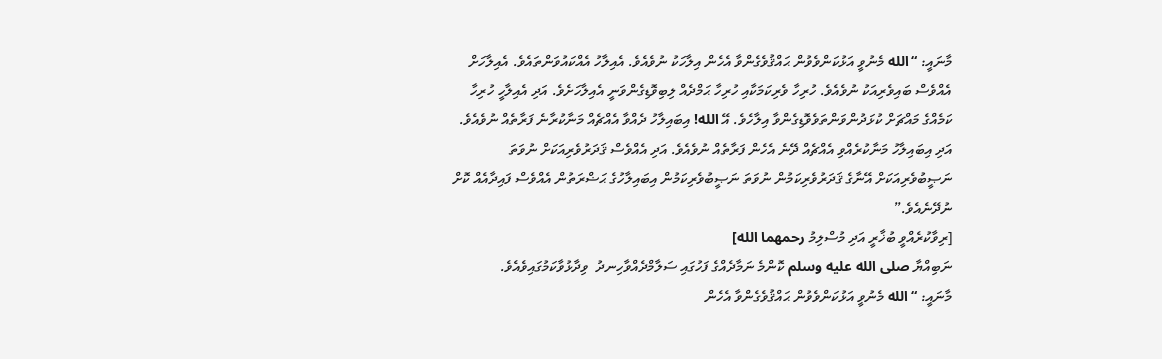މާނައީ: “الله މެނުވީ އަޅުކަންވެވުން ޙައްޤުވެގެންވާ އެހެން އިލާހަކު ނުވެއެވެ. އެއިލާހު އެއްކައުވަންތައެވެ. އެއިލާހަށް އެއްވެސް ބައިވެރިއަކު ނުވެއެވެ. ހުރިހާ ވެރިކަމަކާއި ހުރިހާ ޙަމްދެއް ލިބިވޮޑިގެންވަނީ އެއިލާހަށެވެ. އަދި އެއިލާހީ ހުރިހާ ކަމެއްގެ މައްޗަށް ކުޅަދުންވަންތަވެވޮޑިގެންވާ އިލާހެވެ. އޭ الله! އިބައިލާހު ދެއްވާ އެއްޗެއް މަނާކުރާނެ ފަރާތެއް ނުވެއެވެ. އަދި އިބައިލާހު މަނާކުރެއްވި އެއްޗެއް ދޭނެ އެހެން ފަރާތެއް ނުވެއެވެ. އަދި އެއްވެސް ޤަދަރުވެރިއަކަށް ނުވަތަ ނަޞީބުވެރިއަކަށް އޭނާގެ ޤަދަރުވެރިކަމުން ނުވަތަ ނަޞީބުވެރިކަމުން އިބައިލާހުގެ ޙަޟްރަތުން އެއްވެސް ފައިދާއެއް ކޮށް ނުދޭނެއެވެ.”
[ރިވާކުރެއްވީ ބުޚާރީ އަދި މުސްލިމު رحمهما الله]
ނަބިއްޔާ صلى الله عليه وسلم ކޮންމެ ނަމާދެއްގެ ފަހުގައި ސަލާމްދެއްވާހިނދު  ވިދާޅުވާކަމުގައިވެއެވެ.
މާނައީ: “الله މެނުވީ އަޅުކަންވެވުން ޙައްޤުވެގެންވާ އެހެން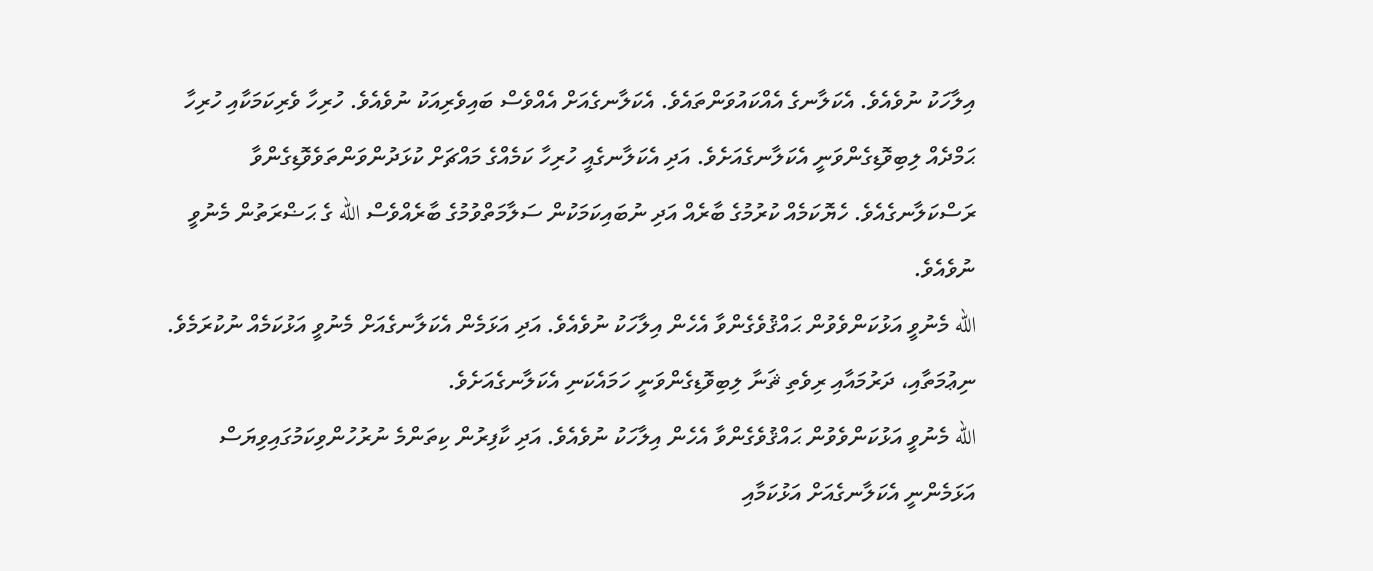އިލާހަކު ނުވެއެވެ. އެކަލާނގެ އެއްކައުވަންތައެވެ. އެކަލާނގެއަށް އެއްވެސް ބައިވެރިއަކު ނުވެއެވެ. ހުރިހާ ވެރިކަމަކާއި ހުރިހާ ޙަމްދެއް ލިބިވޮޑިގެންވަނީ އެކަލާނގެއަށެވެ. އަދި އެކަލާނގެއީ ހުރިހާ ކަމެއްގެ މައްޗަށް ކުޅަދުންވަންތަވެވޮޑިގެންވާ ރަސްކަލާނގެއެވެ. ހެޔޮކަމެއް ކުރުމުގެ ބާރެއް އަދި ނުބައިކަމަކުން ސަލާމަތްވުމުގެ ބާރެއްވެސް الله ގެ ޙަޟްރަތުން މެނުވީ ނުވެއެވެ.
الله މެނުވީ އަޅުކަންވެވުން ޙައްޤުވެގެންވާ އެހެން އިލާހަކު ނުވެއެވެ. އަދި އަޅަމެން އެކަލާނގެއަށް މެނުވީ އަޅުކަމެއް ނުކުރަމެވެ. ނިޢުމަތާއި، ދަރުމައާއި ރިވެތި ޘަނާ ލިބިވޮޑިގެންވަނީ ހަމައެކަނި އެކަލާނގެއަށެވެ.
الله މެނުވީ އަޅުކަންވެވުން ޙައްޤުވެގެންވާ އެހެން އިލާހަކު ނުވެއެވެ. އަދި ކާފިރުން ކިތަންމެ ނުރުހުންވިކަމުގައިވިޔަސް އަޅަމެންނީ އެކަލާނގެއަށް އަޅުކަމާއި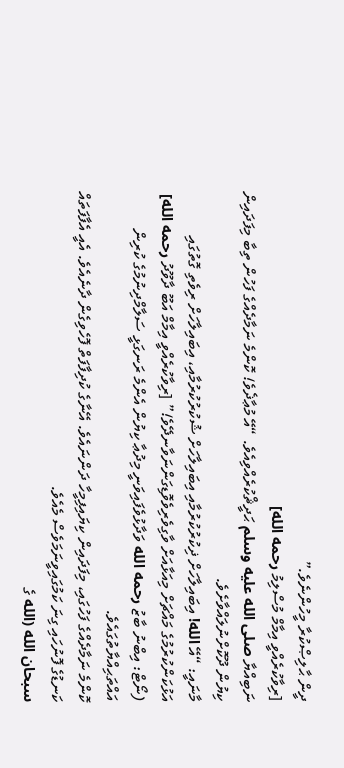ދީން ޙާލިޞްކުރާ މީހުންނެވެ.”
[ރިވާކުރެއްވީ އިމާމް މުސްލިމު رحمه الله]
ނަބިއްޔާ صلى الله عليه وسلم ޙަދީޘްކުރެއްވިއެވެ. “އޭ މުޢާޛެވެ! ކޮންމެ ނަމާދެއްގެ ފަހުން ތިބާ މިފަދައިން ކިޔުން ދޫކޮށްނުލައްވާށެވެ.
މާނައީ: “އޭ الله! އިބައިލާހަށް ޛިކުރުކުރުމާއި އިބައިލާހަށް ޝުކުރުކުރުމާއި، އިބައިލާހަށް ރިވެތި ގޮތުގައި އަޅުކަންކުރުމުގެ މައްޗަށް މިއަޅާއަށް ވާގިވެރިވެވޮޑިގަންނަވާނދޭވެ!” [ރިވާކުރެއްވީ އިމާމް އަބޫ ދާވޫދު رحمه الله]
(ނޯޓް: އިބްނު ބާޒު رحمه الله ވަދާޅުވެފައިވަނީ މިދުޢާ ކިޔުން އެންމެ ރަނގަޅީ ސަލާމްދިނުމުގެ ކުރިން އައްތަޙިއްޔާތުގައެވެ.
ކޮންމެ ނަމާދެއްގެ ފަހުގައި، މިފަދައިން ކިޔައިފިމީހާ ދަންނައެވެ. އޭނާގެ ކުދިފާފަތް ފޮހެވިގެން ދާނެއެވެ. އެއީ އެފާފަތައް ކަނޑުގެ ފޮނުހައި ގިނަ ކަމުގައިވީނަމަވެސް މެއެވެ.
سبحان الله (الله ގެ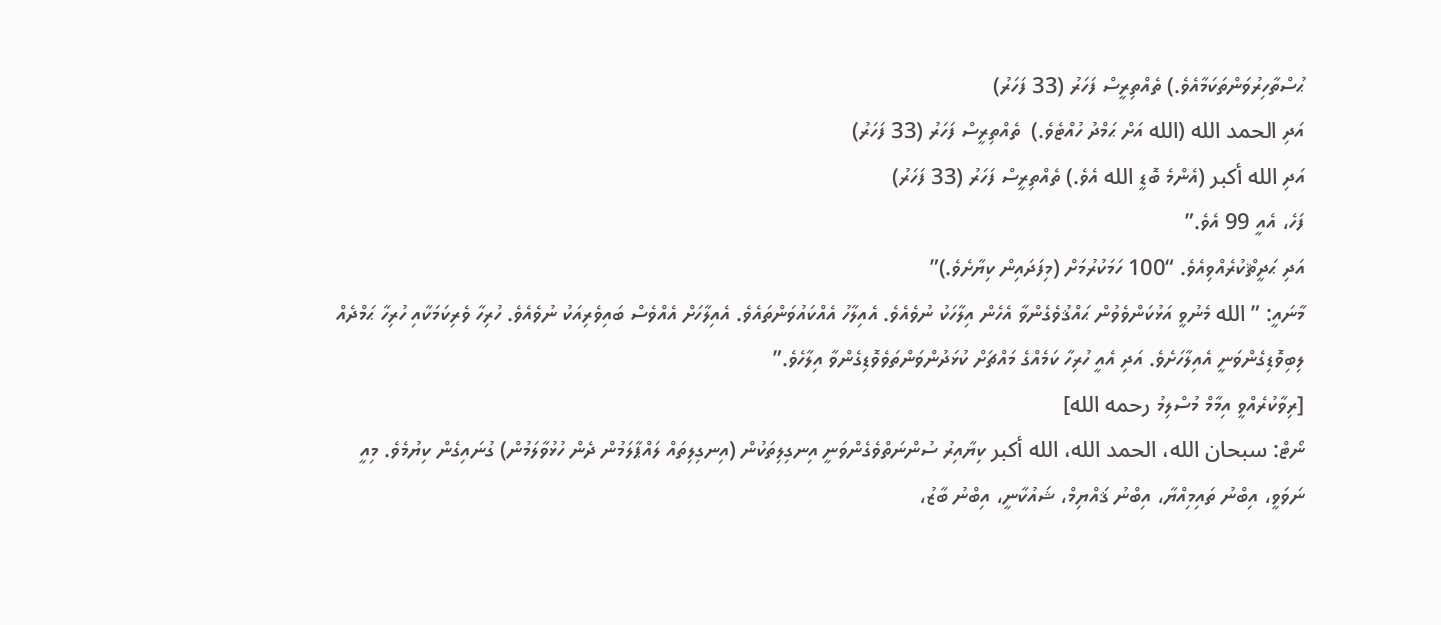ޙުސްތާހިރުވަންތަކަމާއެވެ.) ތެއްތިރީސް ފަހަރު (33 ފަހަރު)
އަދި الحمد الله (الله އަށް ޙަމްދު ހުއްޓެވެ.)  ތެއްތިރީސް ފަހަރު (33 ފަހަރު)
އަދި الله أكبر (އެންމެ ބޮޑީ الله އެވެ.) ތެއްތިރީސް ފަހަރު (33 ފަހަރު)
ފަހެ، އެއީ 99 އެވެ.”
އަދި ޙަދީޘްކުރެއްވިއެވެ. “100 ހަމަކުރުމަށް (މިފަދައިން ކިޔާށެވެ.)”
މާނައީ: ” الله މެނުވީ އަޅުކަންވެވުން ޙައްޤުވެގެންވާ އެހެން އިލާހަކު ނުވެއެވެ. އެއިލާހު އެއްކައުވަންތައެވެ. އެއިލާހަށް އެއްވެސް ބައިވެރިއަކު ނުވެއެވެ. ހުރިހާ ވެރިކަމަކާއި ހުރިހާ ޙަމްދެއް ލިބިވޮޑިގެންވަނީ އެއިލާހަށެވެ. އަދި އެއީ ހުރިހާ ކަމެއްގެ މައްޗަށް ކުޅަދުންވަންތަވެވޮޑިގެންވާ އިލާހެވެ.”
[ރިވާކުރެއްވީ އިމާމް މުސްލިމު رحمه الله]
ނޯޓް: سبحان الله، الحمد الله، الله أكبر ކިޔާއިރު ސުންނަތްވެގެންވަނީ އިނގިލިތަކުން (އިނގިލިތައް ލައްޕާލަމުން ދެން ހުޅުވާލަމުން) ގުނައިގެން ކިޔުމެވެ. މިއީ ނަވަވީ، އިބްނު ތައިމިއްޔާ، އިބްނު ޤައްޔިމް، ޝައުކާނީ، އިބްނު ބާޒު،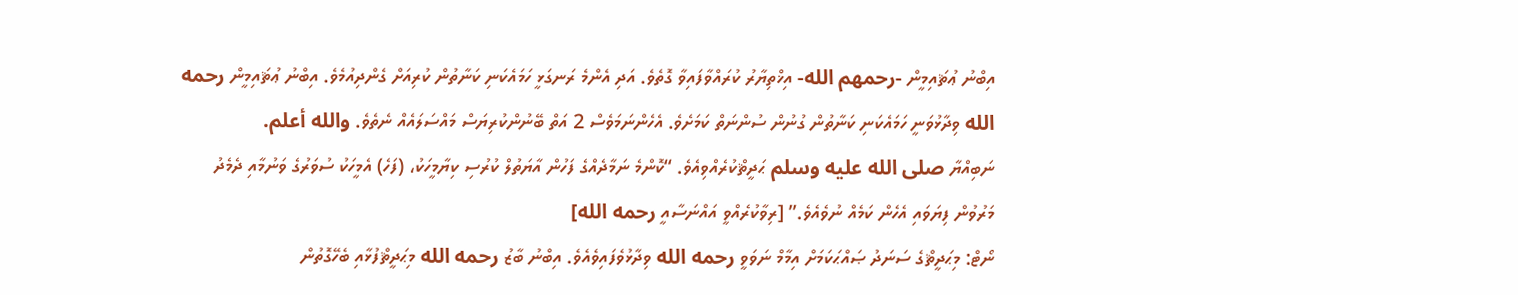އިބްނު ޢުޘައިމީން -رحمهم الله- އިޚްތިޔާރު ކުރައްވާފައިވާ ގޮތެވެ. އަދި އެންމެ ރަނގަޅީ ހަމައެކަނި ކަނާތުން ކުރިއަށް ގެންދިއުމެވެ. އިބްނު ޢުޘައިމީން رحمه الله ވިދާޅުވަނީ ހަމައެކަނި ކަނާތުން ގުނުން ސުންނަތް ކަމަށެވެ. އެހެންނަމަވެސް 2 އަތް ބޭނުންކުރިޔަސް މައްސަލައެއް ނެތެވެ. والله أعلم.
ނަބިއްޔާ صلى الله عليه وسلم ޙަދީޘްކުރެއްވިއެވެ. “ކޮންމެ ނަމާދެއްގެ ފަހުން އާޔަތުލް ކުރުސި ކިޔާމީހަކު، (ފަހެ) އެމީހަކު ސުވަރުގެ ވަނުމާއި ދެމެދު މަރުވުން ފިޔަވައި އެހެން ކަމެއް ނުވެއެވެ.” [ރިވާކުރެއްވީ އައްނަސާއީ رحمه الله]
ނޯޓް: މިޙަދީޘްގެ ސަނަދު ޞައްޙަކަމަށް އިމާމް ނަވަވީ رحمه الله ވިދާޅުވެފައިވެއެވެ. އިބްނު ބާޒު رحمه الله މިޙަދީޘްފުޅާއި ބެހޭގޮތުން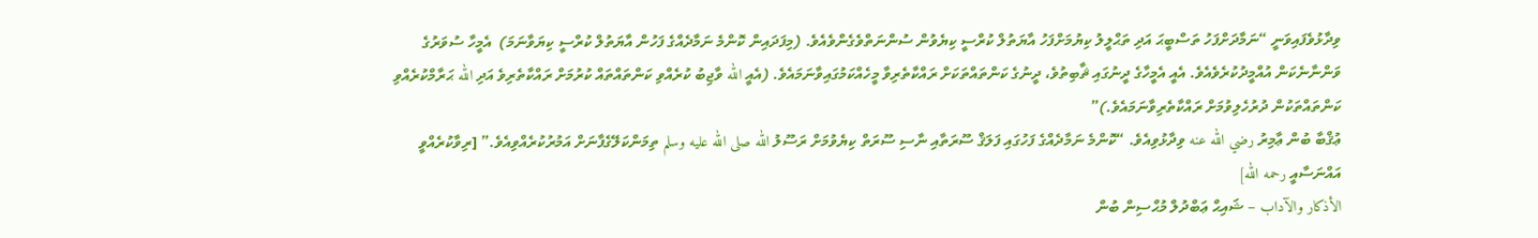ވިދާޅުވެފައިވަނީ “ނަމާދަށްފަހު ތަސްބީޙަ އަދި ތަޙްލީލު ކިޔުމަށްފަހު އާޔަތުލް ކުރްސީ ކިޔެވުން ސުންނަތްވެގެންވެއެވެ. (މިފަދައިން ކޮންމެ ނަމާދެއްގެ ފަހުން އާޔަތުލް ކުރްސީ ކިޔަވާނަމަ)  އެމީހާ ސުވަރުގެ ވަންނާނެކަން އުއްމީދުކުރެވެއެވެ. އެއީ އެމީހާގެ ދީނުގައި ޘާބިތުވެ، ދީނުގެ ކަންތައްތަކަށް ރައްކާތެރިވާ މީހެއްކަމުގައިވާނަމައެވެ. (އެއީ الله ވާޖިބު ކުރެއްވި ކަންތައްތައް ކުރުމަށް ރައްކާތެރިވެ އަދި الله ޙަރާމްކުރެއްވި ކަންތައްތަކުން ދުރުހެލިވުމަށް ރައްކާތެރިވާނަމައެވެ.)”
ޢުޤްބާ ބުން ޢާމިރު رضي الله عنه ވިދާޅުވިއެވެ. “ކޮންމެ ނަމާދެއްގެ ފަހުގައި ފަލަޤް ސޫރަތާއި ނާސި ސޫރަތް ކިޔެވުމަށް ރަސޫލު الله صلى الله عليه وسلم ތިމަންކަލޭގެފާނަށް އަމުރުކުރެއްވިއެވެ.” [ރިވާކުރެއްވީ އައްނަސާއީ رحمه الله]
الأذكار والآداب – ޝައިޙް ޢަބްދުލް މުޙްސިން ބުން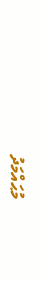މުޙައްމަދު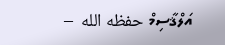އަލްޤާސިމް حفظه الله  –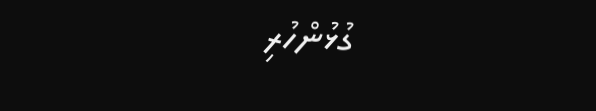ގުޅުންހުރި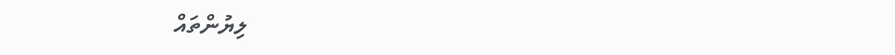ލިޔުންތައް